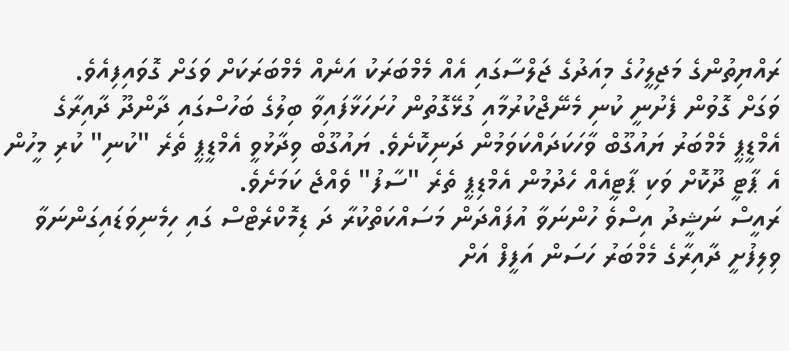ރައްޔިތުންގެ މަޖިލީހުގެ މިއަދުގެ ޖަލްސާގައި އެއް މެމްބަރަކު އަނެއް މެމްބަރަކަށް ވަގަށް ގޮވައިފިއެވެ.
ވަގަށް ގޮވުން ފެށުނީ ކުނި މެނޭޖްކުރުމާއި ގުޅޭގޮތުން ހުށަހަޅާފައިވާ ބިލުގެ ބަހުސްގައި ދާންދޫ ދާއިރާގެ އެމްޑީޕީ މެމްބަރު ޔައުގޫބް ވާހަކަދައްކަވަމުން ދަނިކޮށެވެ. ޔައުގޫބް ވިދާޅުވީ އެމްޑީޕީ ތެރެ "ކުނި" ކުރި މީހުން އެ ޕާޓީ ދޫކޮށް ވަކި ޕާޓީއެއް ހެދުމުން އެމްޑިޕީ ތެރެ "ސާފު" ވެއްޖެ ކަމަށެވެ.
ރައީސް ނަޝީދު އިސްވެ ހުންނަވާ އުފައްދަން މަސައްކަތްކުރާ ދަ ޑިމޮކްރެޓްސް ގައި ހިމެނިވަޑައިގަންނަވާ ވިލިފުށީ ދާއިރާގެ މެމްބަރު ހަސަން އަފީފް އަށް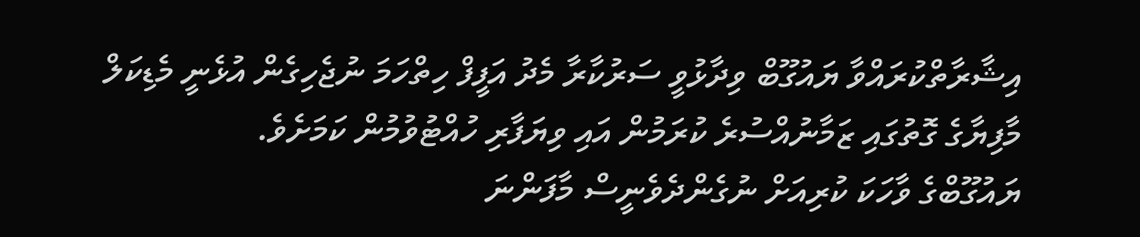އިޝާރާތްކުރައްވާ ޔައުގޫބް ވިދާޅުވީ ސަރުކާރާ މެދު އަފީފް ހިތްހަމަ ނުޖެހިގެން އުޅެނީ މެޑިކަލް މާފިޔާގެ ގޮތުގައި ޒަމާނުއްސުރެ ކުރަމުން އައި ވިޔަފާރި ހުއްޓުވުމުން ކަމަށެވެ.
ޔައުގޫބްގެ ވާހަކަ ކުރިއަށް ނުގެންދެވެނީސް މާފަންނަ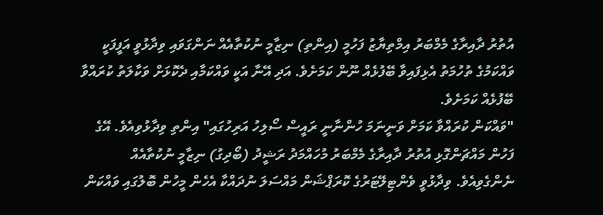އުތުރު ދާއިރާގެ މެމްބަރު އިމްތިޔާޒު ފަހުމީ (އިންތި) ނިޒާމީ ނުކުތާއެއް ނަންގަވައި ވިދާޅުވީ އަފީފަކީ ވައްކަމުގެ ތުހުމަތު އެޅިފައިވާ ބޭފުޅެއް ނޫން ކަމަށެވެ. އަދި އޭނާ އަކީ ވައްކަމާއި ދެކޮޅަށް ވަކާލަތު ކުރައްވާ ބޭފުޅެއް ކަމަށެވެ.
"ވައްކަން ކުރައްވާ ކަމަށް ވަނީނަމަ ހުންނާނީ ރައީސް ސޯލިހު އަރިހުގައި" އިންތި ވިދާޅުވިއެވެ. އޭގެ ފަހުން މައްޗަންގޮޅި އުތުރު ދާއިރާގެ މެމްބަރު މުހައްމަދު ރަޝީދު (ބޯދިގު) ނިޒާމީ ނުކުތާއެއް ނެންގެވިއެވެ. ވިދާޅުވީ ވެންޓިލޭޓަރުގެ ކޮރަޕްޝަން މައްސަލަ ނުދައްކާ އެހެން މީހުން ބޮލުގައި ވައްކަން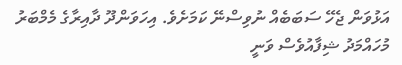އަޅުވަން ޖެހޭ ސަބަބެއް ނުވިސްނޭ ކަމަށެވެ. އިހަވަންދޫ ދާއިރާގެ މެމްބަރު މުހައްމަދު ޝިފާއުވެސް ވަނީ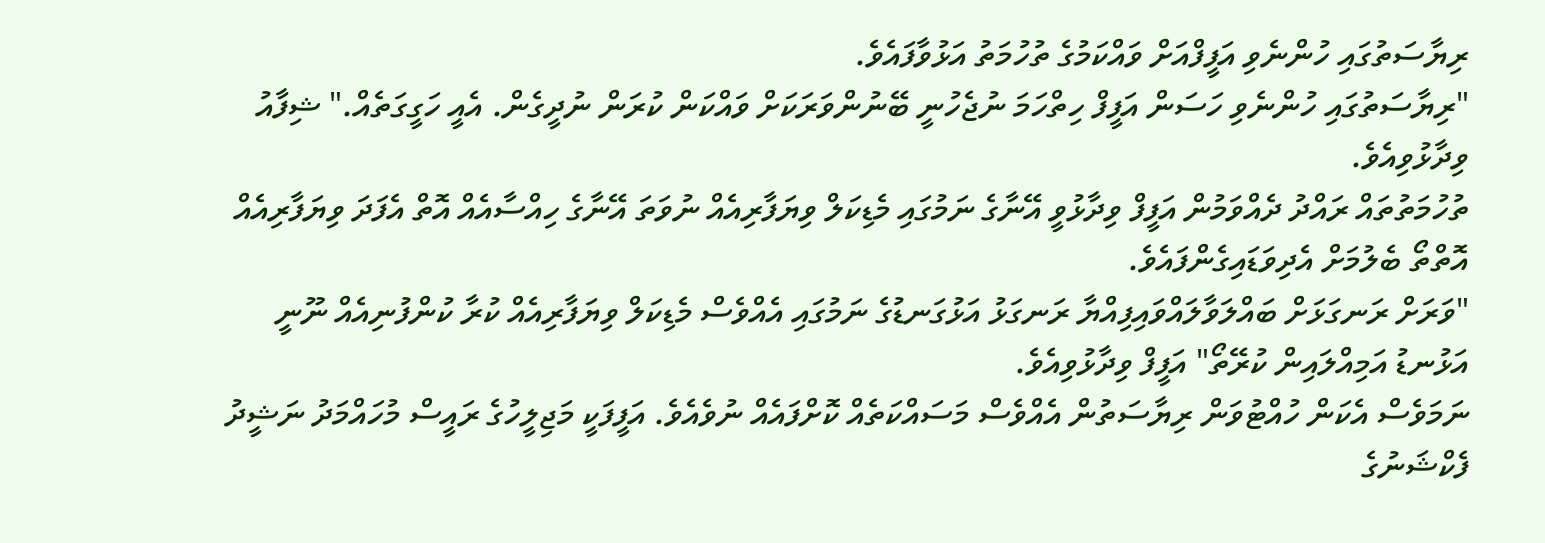ރިޔާސަތުގައި ހުންނެވި އަފީފްއަށް ވައްކަމުގެ ތުހުމަތު އަޅުވާފައެވެ.
"ރިޔާސަތުގައި ހުންނެވި ހަސަން އަފީފް ހިތްހަމަ ނުޖެހުނީ ބޭނުންވަރަކަށް ވައްކަން ކުރަން ނުދީގެން. އެއީ ހަގީގަތެއް." ޝިފާއު ވިދާޅުވިއެވެ.
ތުހުމަތުތައް ރައްދު ދެއްވަމުން އަފީފް ވިދާޅުވީ އޭނާގެ ނަމުގައި މެޑިކަލް ވިޔަފާރިއެއް ނުވަތަ އޭނާގެ ހިއްސާއެއް އޮތް އެފަދަ ވިޔަފާރިއެއް އޮތްތޯ ބެލުމަށް އެދިވަޑައިގެންފައެވެ.
"ވަރަށް ރަނގަޅަށް ބައްލަވާލައްވައިފިއްޔާ ރަނގަޅު އަޅުގަނޑުގެ ނަމުގައި އެއްވެސް މެޑިކަލް ވިޔަފާރިއެއް ކުރާ ކުންފުނިއެއް ނޫނީ އަޅުނޑު އަމިއްލައިން ކުރޭތޯ" އަފީފް ވިދާޅުވިއެވެ.
ނަމަވެސް އެކަން ހުއްޓުވަން ރިޔާސަތުން އެއްވެސް މަސައްކަތެއް ކޮށްފައެއް ނުވެއެވެ. އަފީފަކީ މަޖިލީހުގެ ރައީސް މުހައްމަދު ނަޝީދު ފެކްޝަނުގެ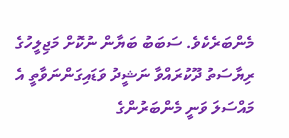މެންބަރެކެވެ. ސަބަބު ބަޔާން ނުކޮށް މަޖިލީހުގެ ރިޔާސަތު ދޫކުރައްވާ ނަޝީދު ވަޑައިގަންނަވާތީ އެ މައްސަލަ ވަނީ މެންބަރުންގެ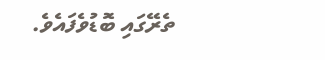ތެރޭގައި ބޮޑުވެފައެވެ.